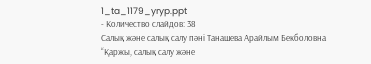1_ta_1179_yryp.ppt
- Количество слайдов: 38
Салық және салық салу пәні Танашева Арайлым Бекболовна “Қаржы, салық салу және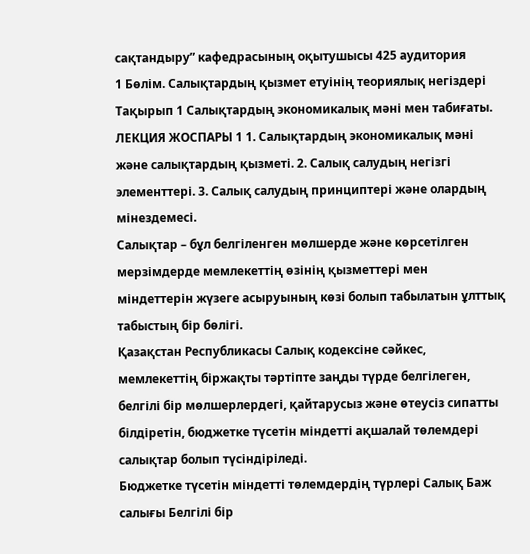сақтандыру” кафедрасының оқытушысы 425 аудитория
1 Бөлім. Салықтардың қызмет етуінің теориялық негіздері Тақырып 1 Салықтардың экономикалық мәні мен табиғаты.
ЛЕКЦИЯ ЖОСПАРЫ 1 1. Салықтардың экономикалық мәні және салықтардың қызметі. 2. Салық салудың негізгі элементтері. 3. Салық салудың принциптері және олардың мінездемесі.
Салықтар – бұл белгіленген мөлшерде және көрсетілген мерзімдерде мемлекеттің өзінің қызметтері мен міндеттерін жүзеге асыруының көзі болып табылатын ұлттық табыстың бір бөлігі.
Қазақстан Республикасы Салық кодексіне сәйкес, мемлекеттің біржақты тәртіпте заңды түрде белгілеген, белгілі бір мөлшерлердегі, қайтарусыз және өтеусіз сипатты білдіретін, бюджетке түсетін міндетті ақшалай төлемдері салықтар болып түсіндіріледі.
Бюджетке түсетін міндетті төлемдердің түрлері Салық Баж салығы Белгілі бір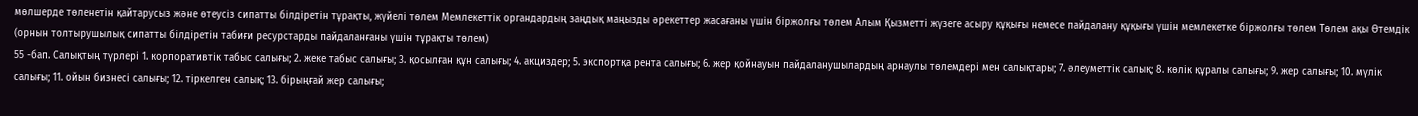мөлшерде төленетін қайтарусыз және өтеусіз сипатты білдіретін тұрақты, жүйелі төлем Мемлекеттік органдардың заңдық маңызды әрекеттер жасағаны үшін біржолғы төлем Алым Қызметті жүзеге асыру құқығы немесе пайдалану құқығы үшін мемлекетке біржолғы төлем Төлем ақы Өтемдік (орнын толтырушылық сипатты білдіретін табиғи ресурстарды пайдаланғаны үшін тұрақты төлем)
55 -бап. Салықтың түрлері 1. корпоративтік табыс салығы; 2. жеке табыс салығы; 3. қосылған құн салығы; 4. акциздер; 5. экспортқа рента салығы; 6. жер қойнауын пайдаланушылардың арнаулы төлемдері мен салықтары; 7. әлеуметтік салық; 8. көлік құралы салығы; 9. жер салығы; 10. мүлік салығы; 11. ойын бизнесі салығы; 12. тіркелген салық; 13. бірыңғай жер салығы;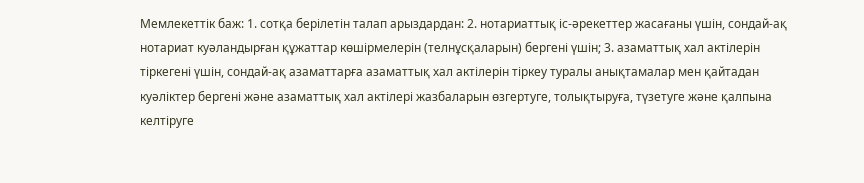Мемлекеттік баж: 1. сотқа берілетін талап арыздардан: 2. нотариаттық іс-әрекеттер жасағаны үшін, сондай-ақ нотариат куәландырған құжаттар көшірмелерін (телнұсқаларын) бергені үшін; 3. азаматтық хал актілерін тіркегені үшін, сондай-ақ азаматтарға азаматтық хал актілерін тіркеу туралы анықтамалар мен қайтадан куәліктер бергені және азаматтық хал актілері жазбаларын өзгертуге, толықтыруға, түзетуге және қалпына келтіруге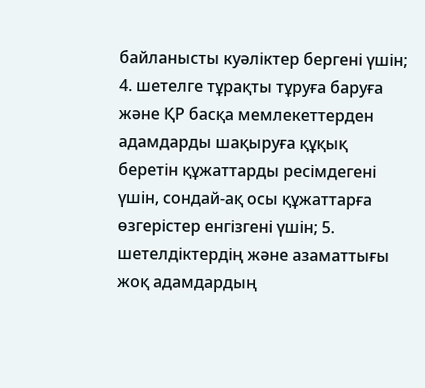байланысты куәліктер бергені үшін; 4. шетелге тұрақты тұруға баруға және ҚР басқа мемлекеттерден адамдарды шақыруға құқық беретін құжаттарды ресімдегені үшін, сондай-ақ осы құжаттарға өзгерістер енгізгені үшін; 5. шетелдіктердің және азаматтығы жоқ адамдардың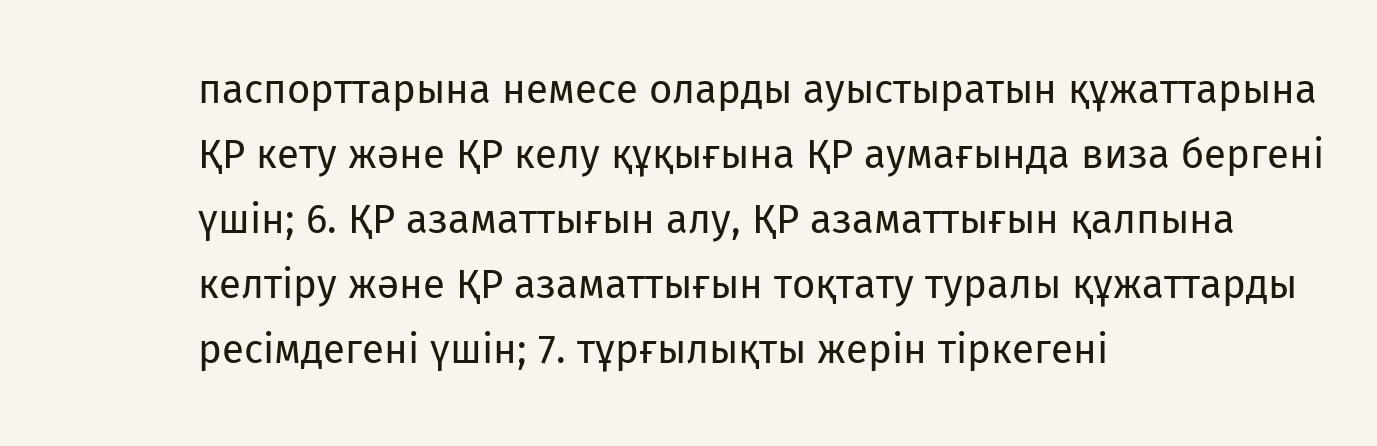паспорттарына немесе оларды ауыстыратын құжаттарына ҚР кету және ҚР келу құқығына ҚР аумағында виза бергені үшін; 6. ҚР азаматтығын алу, ҚР азаматтығын қалпына келтіру және ҚР азаматтығын тоқтату туралы құжаттарды ресімдегені үшін; 7. тұрғылықты жерін тіркегені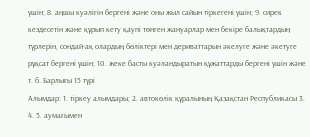үшін; 8. аңшы куәлігін бергені және оны жыл сайын тіркегені үшін; 9. сирек кездесетін және құрып кету қаупі төнген жануарлар мен бекіре балықтардың түрлерін, сондай-ақ олардың бөліктері мен дериваттарын әкелуге және әкетуге рұқсат бергені үшін; 10. жеке басты куәландыратын құжаттарды бергені үшін және т. б. Барлығы 15 түрі
Алымдар: 1. тіркеу алымдары; 2. автокөлік құралының Қазақстан Республикасы 3. 4. 5. аумағымен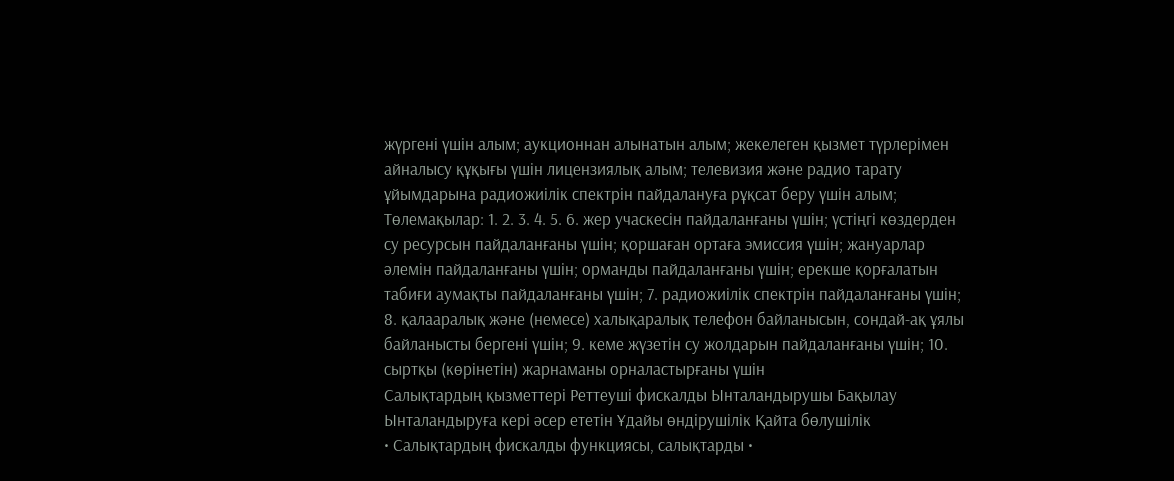жүргені үшін алым; аукционнан алынатын алым; жекелеген қызмет түрлерімен айналысу құқығы үшін лицензиялық алым; телевизия және радио тарату ұйымдарына радиожиілік спектрін пайдалануға рұқсат беру үшін алым;
Төлемақылар: 1. 2. 3. 4. 5. 6. жер учаскесін пайдаланғаны үшін; үстіңгі көздерден су ресурсын пайдаланғаны үшін; қоршаған ортаға эмиссия үшін; жануарлар әлемін пайдаланғаны үшін; орманды пайдаланғаны үшін; ерекше қорғалатын табиғи аумақты пайдаланғаны үшін; 7. радиожиілік спектрін пайдаланғаны үшін; 8. қалааралық және (немесе) халықаралық телефон байланысын, сондай-ақ ұялы байланысты бергені үшін; 9. кеме жүзетін су жолдарын пайдаланғаны үшін; 10. сыртқы (көрінетін) жарнаманы орналастырғаны үшін
Салықтардың қызметтері Реттеуші фискалды Ынталандырушы Бақылау Ынталандыруға кері әсер ететін Ұдайы өндірушілік Қайта бөлушілік
• Салықтардың фискалды функциясы, салықтарды •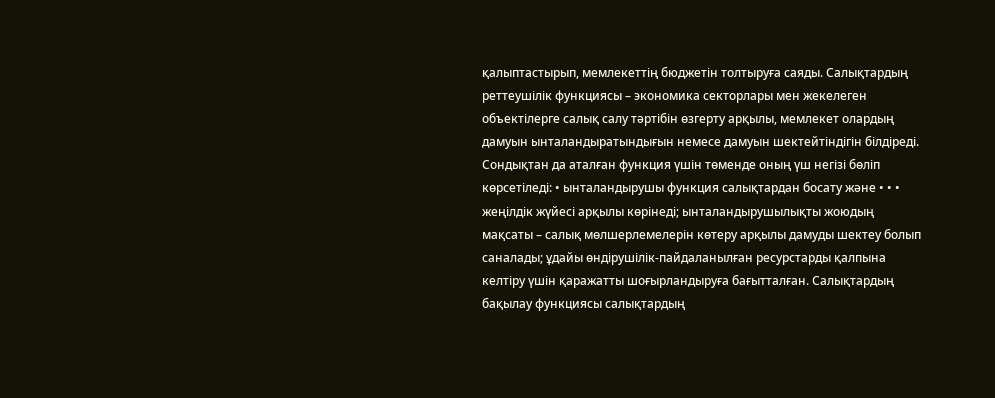қалыптастырып, мемлекеттің бюджетін толтыруға саяды. Салықтардың реттеушілік функциясы – экономика секторлары мен жекелеген объектілерге салық салу тәртібін өзгерту арқылы, мемлекет олардың дамуын ынталандыратындығын немесе дамуын шектейтіндігін білдіреді. Сондықтан да аталған функция үшін төменде оның үш негізі бөліп көрсетіледі: • ынталандырушы функция салықтардан босату және • • • жеңілдік жүйесі арқылы көрінеді; ынталандырушылықты жоюдың мақсаты – салық мөлшерлемелерін көтеру арқылы дамуды шектеу болып саналады; ұдайы өндірушілік-пайдаланылған ресурстарды қалпына келтіру үшін қаражатты шоғырландыруға бағытталған. Салықтардың бақылау функциясы салықтардың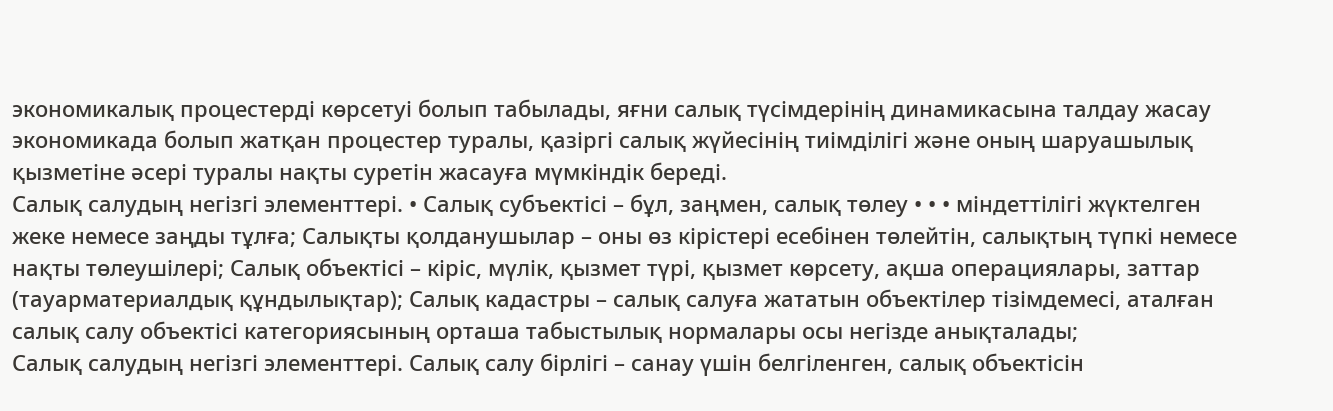экономикалық процестерді көрсетуі болып табылады, яғни салық түсімдерінің динамикасына талдау жасау экономикада болып жатқан процестер туралы, қазіргі салық жүйесінің тиімділігі және оның шаруашылық қызметіне әсері туралы нақты суретін жасауға мүмкіндік береді.
Салық салудың негізгі элементтері. • Салық субъектісі – бұл, заңмен, салық төлеу • • • міндеттілігі жүктелген жеке немесе заңды тұлға; Салықты қолданушылар – оны өз кірістері есебінен төлейтін, салықтың түпкі немесе нақты төлеушілері; Салық объектісі – кіріс, мүлік, қызмет түрі, қызмет көрсету, ақша операциялары, заттар (тауарматериалдық құндылықтар); Салық кадастры – салық салуға жататын объектілер тізімдемесі, аталған салық салу объектісі категориясының орташа табыстылық нормалары осы негізде анықталады;
Салық салудың негізгі элементтері. Салық салу бірлігі – санау үшін белгіленген, салық объектісін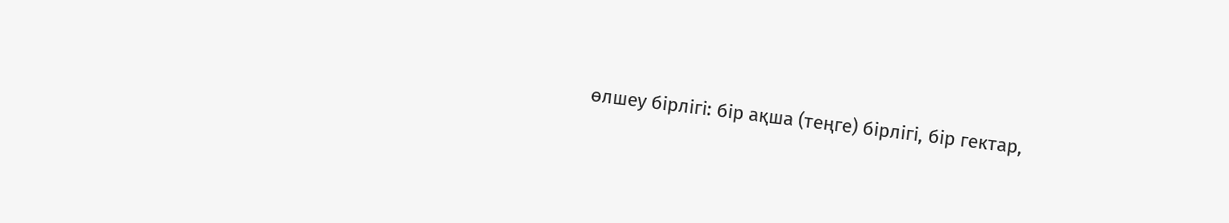өлшеу бірлігі: бір ақша (теңге) бірлігі, бір гектар,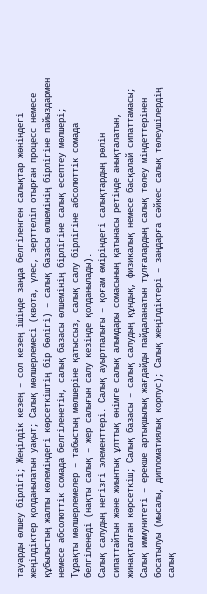тауарды өлшеу бірлігі; Жеңілдік кезең – сол кезең ішінде заңда белгіленген салықтар жөніндегі жеңілдіктер қолданылатын уақыт; Салық мөлшерлемесі (квота, үлес, зерттеліп отырған процесс немесе құбылыстың жалпы көлеміндегі көрсеткіштің бір бөлігі) – салық базасы өлшемінің бірлігіне пайыздармен немесе абсолюттік сомада белгіленетін, салық базасы өлшемінің бірлігіне салық есептеу мөлшері; Тұрақты мөлшерлемелер – табыстың мөлшеріне қатыссыз, салық салу бірлігіне абсолюттік сомада белгіленеді (нақты салық – жер салығын салу кезінде қолданылады).
Салық салудың негізгі элементтері. Салық ауыртпалығы – қоғам өміріндегі салықтардың рөлін сипаттайтын және жиынтық ұлттық өнімге салық алымдары сомасының қатынасы ретінде анықталатын, жинақталған көрсеткіш; Салық базасы – салық салудың құндық, физикалық немесе басқалай сипаттамасы; Салық иммунитеті – ерекше артықшылық жағдайды пайдаланатын тұлғалардың салық төлеу міндеттерінен босатылуы (мысалы, дипломатиялық корпус); Салық жеңілдіктері – заңдарға сәйкес салық төлеушілердің салық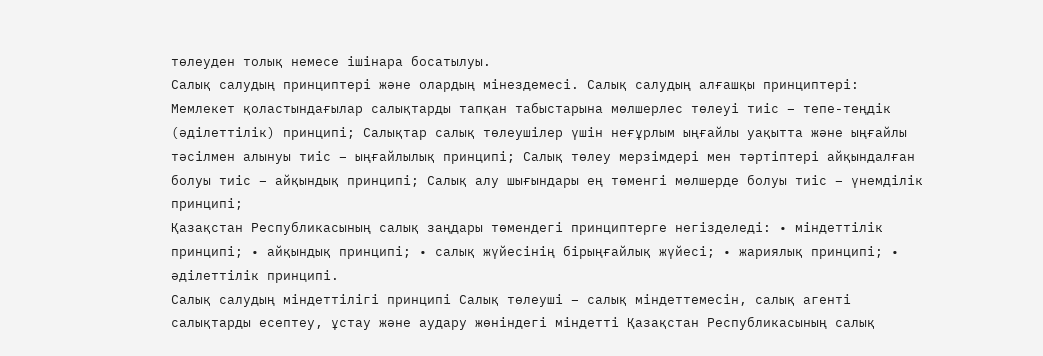төлеуден толық немесе ішінара босатылуы.
Салық салудың принциптері және олардың мінездемесі. Салық салудың алғашқы принциптері: Мемлекет қоластындағылар салықтарды тапқан табыстарына мөлшерлес төлеуі тиіс – тепе-теңдік (әділеттілік) принципі; Салықтар салық төлеушілер үшін неғұрлым ыңғайлы уақытта және ыңғайлы тәсілмен алынуы тиіс – ыңғайлылық принципі; Салық төлеу мерзімдері мен тәртіптері айқындалған болуы тиіс – айқындық принципі; Салық алу шығындары ең төменгі мөлшерде болуы тиіс – үнемділік принципі;
Қазақстан Республикасының салық заңдары төмендегі принциптерге негізделеді: • міндеттілік принципі; • айқындық принципі; • салық жүйесінің бірыңғайлық жүйесі; • жариялық принципі; • әділеттілік принципі.
Салық салудың міндеттілігі принципі Салық төлеуші – салық міндеттемесін, салық агенті салықтарды есептеу, ұстау және аудару жөніндегі міндетті Қазақстан Республикасының салық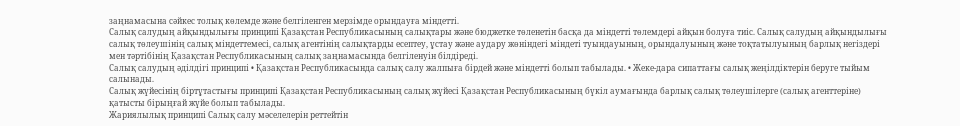заңнамасына сәйкес толық көлемде және белгіленген мерзімде орындауға міндетті.
Салық салудың айқындылығы принципі Қазақстан Республикасының салықтары және бюджетке төленетiн басқа да мiндеттi төлемдерi айқын болуға тиіс. Салық салудың айқындылығы салық төлеушінің салық міндеттемесі, салық агентінің салықтарды есептеу, ұстау және аудару жөніндегі міндеті туындауының, орындалуының және тоқтатылуының барлық негіздері мен тәртібінің Қазақстан Республикасының салық заңнамасында белгіленуін білдіреді.
Салық салудың әділдігі принципі • Қазақстан Республикасында салық салу жалпыға бiрдей және мiндеттi болып табылады. • Жеке-дара сипаттағы салық жеңiлдiктерiн беруге тыйым салынады.
Салық жүйесінің біртұтастығы принципі Қазақстан Республикасының салық жүйесi Қазақстан Республикасының бүкiл аумағында барлық салық төлеушiлерге (салық агенттеріне) қатысты бiрыңғай жүйе болып табылады.
Жариялылық принципі Салық салу мәселелерiн реттейтiн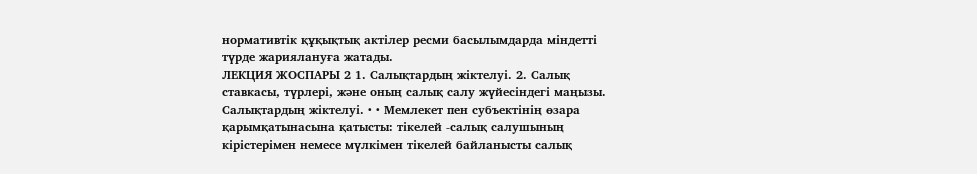нормативтiк құқықтық актiлер ресми басылымдарда мiндеттi түрде жариялануға жатады.
ЛЕКЦИЯ ЖОСПАРЫ 2 1. Салықтардың жіктелуі. 2. Салық ставкасы, түрлері, және оның салық салу жүйесіндегі маңызы.
Салықтардың жіктелуі. • • Мемлекет пен субъектінің өзара қарымқатынасына қатысты: тікелей -салық салушының кірістерімен немесе мүлкімен тікелей байланысты салық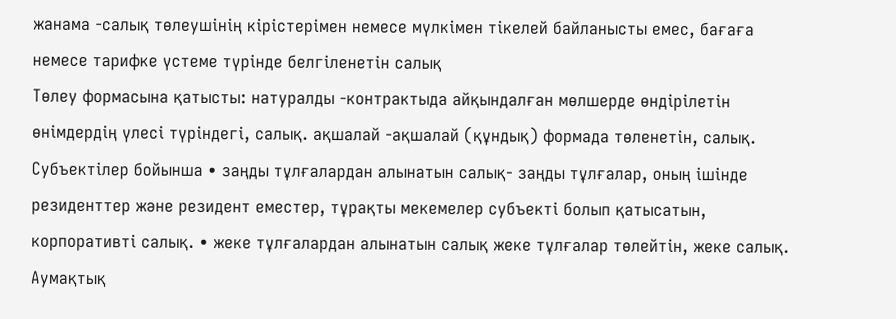жанама -салық төлеушінің кірістерімен немесе мүлкімен тікелей байланысты емес, бағаға немесе тарифке үстеме түрінде белгіленетін салық
Төлеу формасына қатысты: натуралды -контрактыда айқындалған мөлшерде өндірілетін өнімдердің үлесі түріндегі, салық. ақшалай -ақшалай (құндық) формада төленетін, салық.
Субъектілер бойынша • заңды тұлғалардан алынатын салық- заңды тұлғалар, оның ішінде резиденттер және резидент еместер, тұрақты мекемелер субъекті болып қатысатын, корпоративті салық. • жеке тұлғалардан алынатын салық жеке тұлғалар төлейтін, жеке салық.
Аумақтық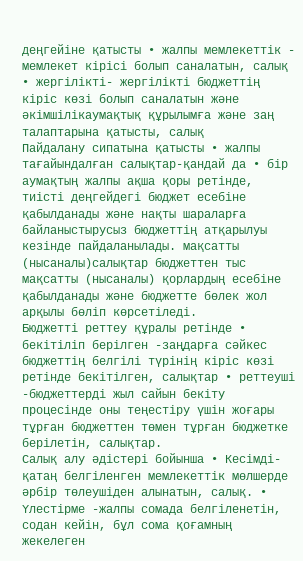деңгейіне қатысты • жалпы мемлекеттік - мемлекет кірісі болып саналатын, салық • жергілікті- жергілікті бюджеттің кіріс көзі болып саналатын және әкімшілікаумақтық құрылымға және заң талаптарына қатысты, салық
Пайдалану сипатына қатысты • жалпы тағайындалған салықтар-қандай да • бір аумақтың жалпы ақша қоры ретінде, тиісті деңгейдегі бюджет есебіне қабылданады және нақты шараларға байланыстырусыз бюджеттің атқарылуы кезінде пайдаланылады. мақсатты (нысаналы)салықтар бюджеттен тыс мақсатты (нысаналы) қорлардың есебіне қабылданады және бюджетте бөлек жол арқылы бөліп көрсетіледі.
Бюджетті реттеу құралы ретінде • бекітіліп берілген -заңдарға сәйкес бюджеттің белгілі түрінің кіріс көзі ретінде бекітілген, салықтар • реттеуші -бюджеттерді жыл сайын бекіту процесінде оны теңестіру үшін жоғары тұрған бюджеттен төмен тұрған бюджетке берілетін, салықтар.
Салық алу әдістері бойынша • Кесімді-қатаң белгіленген мемлекеттік мөлшерде әрбір төлеушіден алынатын, салық. • Үлестірме -жалпы сомада белгіленетін, содан кейін, бұл сома қоғамның жекелеген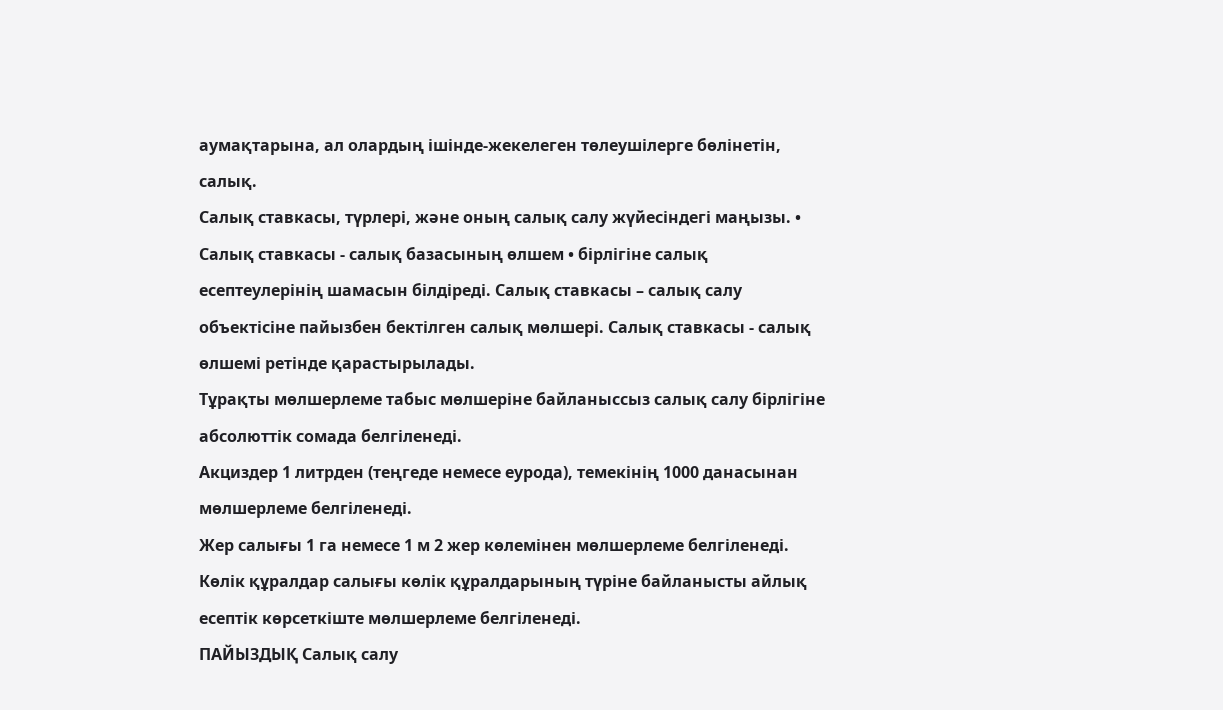аумақтарына, ал олардың ішінде-жекелеген төлеушілерге бөлінетін, салық.
Салық ставкасы, түрлері, және оның салық салу жүйесіндегі маңызы. • Салық ставкасы - салық базасының өлшем • бірлігіне салық есептеулерінің шамасын білдіреді. Салық ставкасы – салық салу объектісіне пайызбен бектілген салық мөлшері. Салық ставкасы - салық өлшемі ретінде қарастырылады.
Тұрақты мөлшерлеме табыс мөлшеріне байланыссыз салық салу бірлігіне абсолюттік сомада белгіленеді.
Акциздер 1 литрден (теңгеде немесе еурода), темекінің 1000 данасынан мөлшерлеме белгіленеді.
Жер салығы 1 га немесе 1 м 2 жер көлемінен мөлшерлеме белгіленеді. Көлік құралдар салығы көлік құралдарының түріне байланысты айлық есептік көрсеткіште мөлшерлеме белгіленеді.
ПАЙЫЗДЫҚ Салық салу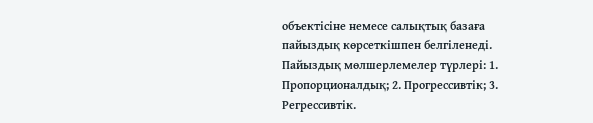объектісіне немесе салықтық базаға пайыздық көрсеткішпен белгіленеді. Пайыздық мөлшерлемелер түрлері: 1. Пропорционалдық; 2. Прогрессивтік; 3. Регрессивтік.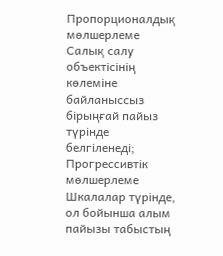Пропорционалдық мөлшерлеме Салық салу объектісінің көлеміне байланыссыз бірыңғай пайыз түрінде белгіленеді;
Прогрессивтік мөлшерлеме Шкалалар түрінде, ол бойынша алым пайызы табыстың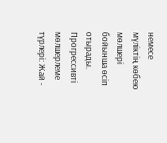немесе мүліктің көбею мөлшері бойынша өсіп отырады. Прогрессивті мөлшерлеме түрлері: Жай -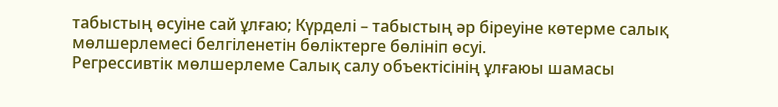табыстың өсуіне сай ұлғаю; Күрделі – табыстың әр біреуіне көтерме салық мөлшерлемесі белгіленетін бөліктерге бөлініп өсуі.
Регрессивтік мөлшерлеме Салық салу объектісінің ұлғаюы шамасы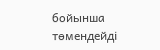бойынша төмендейді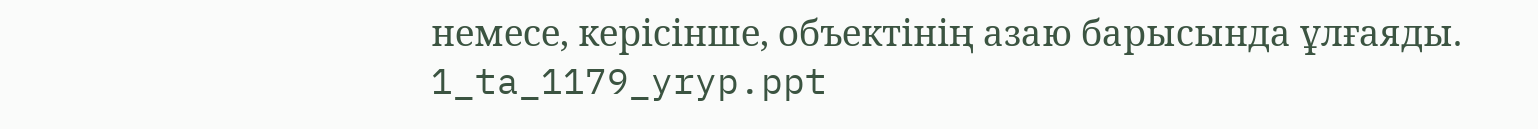немесе, керісінше, объектінің азаю барысында ұлғаяды.
1_ta_1179_yryp.ppt